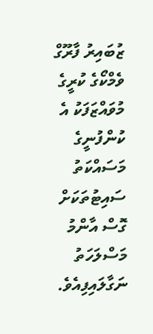ޒުބައިރު ފާރޫގް
ވެމްކޯގެ ކުރީގެ މުވައްޒަފަކު އެ ކުންފުނީގެ މަސައްކަތު ސައިޓުތަކަށް ގޮސް އާންމު މަސްލަހަތު ނަގާލައިފިއެވެ.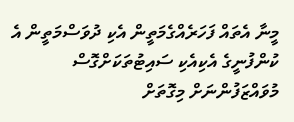މީނާ އެތައް ފަހަރެއްގެމަތީން އެކި ދުވަސްމަތީން އެ ކުންފުނީގެ އެކިއެކި ސައިޓުތަކަށްގޮސް މުވައްޒަފުންނަށް މިގޮތަށް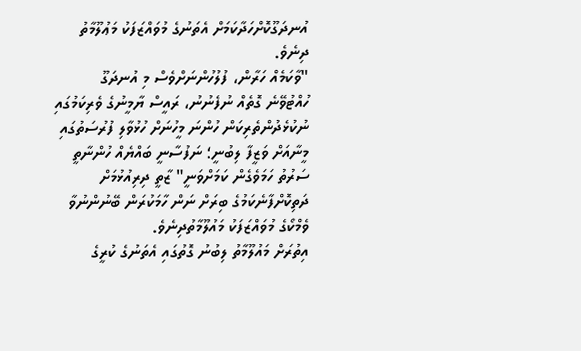އުނދަގޫކޮށްހަދާކަމަށް އެތަނުގެ މުވައްޒަފަކު މަޢުލޫމާތު ދިނެވެ.
"ވާކަމެއް ހަރާން، ފުލުހުންނަށްވެސް މި އުނދަގޫ ހުއްޓުވޭނެ ގޮތެއް ނުފެނުނު، ރައީސް ޔާމީނުގެ ވެރިކަމުގައި ނުކުޅެދުންތެރިކަން ހުންނަ މީހުނަށް ހުޅުވާލި ފުރުސަތުގައި މީނާއަށް ވަޒީފާ ލިބުނީ؛ ނަފުސާނީ ބައްޔެއް ހުންނާތީ ސަރުތު ހަމަވެގެން ކަމަށްވަނީ" ޒާތީ ދިރިއުޅުމަށް ދަތިކޮށްފާނެކަމުގެ ބިރަށް ނަން ހާމަކުރަން ބޭނުންނުވާ ވެމްކޯގެ މުވައްޒަފަކު މައުލޫމާތުދިނެވެ.
އިތުރަށް މައުލޫމާތު ލިބުނު ގޮތުގައި އެތަނުގެ ކުރީގެ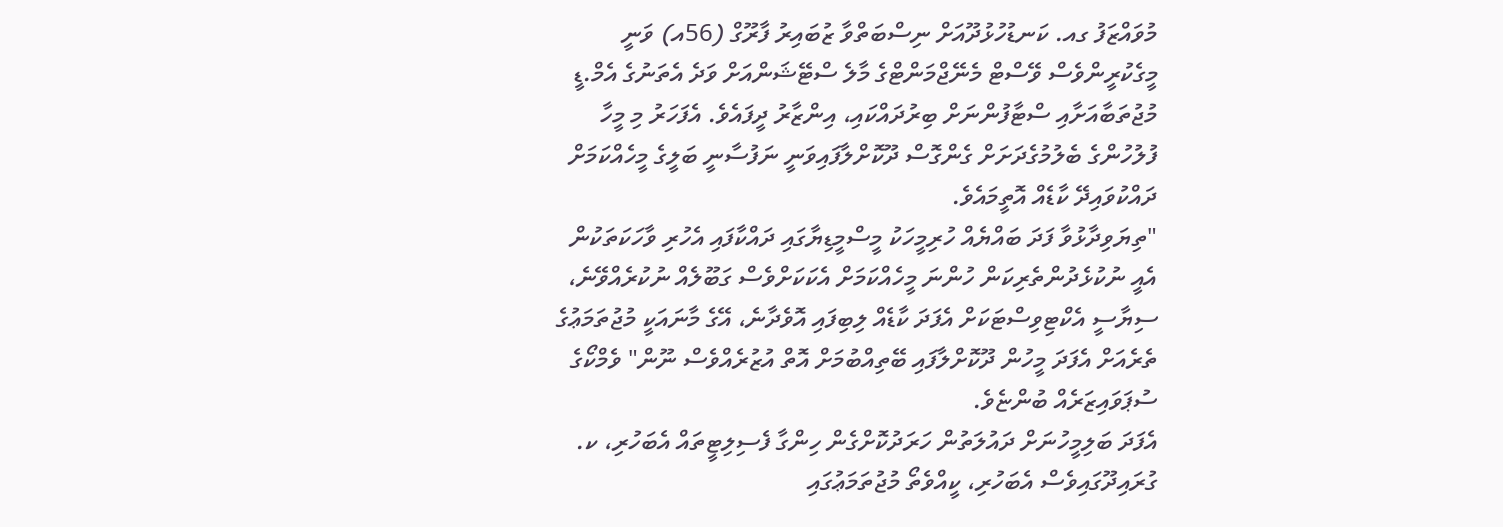މުވައްޒަފު ގއ. ކަނޑުހުޅުދޫއަށް ނިސްބަތްވާ ޒުބައިރު ފާރޫގް (56އ) ވަނީ މީގެކުރީންވެސް ވޭސްޓް މެނޭޖްމަންޓްގެ މާލެ ސްޓޭޝަންއަށް ވަދެ އެތަނުގެ އެމް.ޑީ މުޖުތަބާއަށާއި ސްޓާފުންނަށް ބިރުދައްކައި، އިންޒާރު ދީފައެވެ. އެފަހަރު މި މީހާ ފުލުހުންގެ ބެލުމުގެދަށަށް ގެންގޮސް ދޫކޮށްލާފައިވަނީ ނަފުސާނީ ބަލީގެ މީހެއްކަމަށް ދައްކުވައިދޭ ކާޑެއް އޮތީމައެވެ.
"ތިޔަވިދާޅުވާ ފަދަ ބައްޔެއް ހުރިމީހަކު މީސްމީޑިޔާގައި ދައްކާފައި އެހުރި ވާހަކަތަކުން އެއީ ނުކުޅެދުންތެރިކަން ހުންނަ މީހެއްކަމަށް އެކަކަށްވެސް ގަބޫލެއް ނުކުރެއްވޭނެ، ސިޔާސީ އެކްޓިވިސްޓަކަށް އެފަދަ ކާޑެއް ލިބިފައި އޮވެދާނެ، އޭގެ މާނައަކީ މުޖުތަމަޢުގެ ތެރެއަށް އެފަދަ މީހުން ދޫކޮށްލާފައި ބޭތިއްބުމަށް އޮތް އުޒުރެއްވެސް ނޫން" ވެމްކޯގެ ސުޕަވައިޒަރެއް ބުންޏެވެ.
އެފަދަ ބަލިމީހުނަށް ދައުލަތުން ހަރަދުކޮށްގެން ހިންގާ ފެސިލިޓީތައް އެބަހުރި، ކ. ގުރައިދޫގައިވެސް އެބަހުރި، ކީއްވެތޯ މުޖުތަމަޢުގައި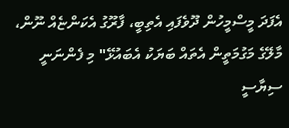އެފަދަ މީސްމީހުން ދޫވެފައި އެތިބީ، ފާރޫގު އެކަންޏެއް ނޫން، މާލޭގެ މަގުމަތީން އެތައް ބަޔަކު އެބައުޅޭ" މި ފެންނަނީ ސިޔާސީ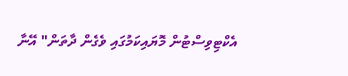އެކްޓިވިސްޓުން މޮޔައިކަމުގައި ވެގެން ދާތަން" އޭނާ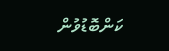ކަންބޮޑުވުން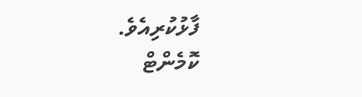ފާޅުކުރިއެވެ.
ކޮމެންޓް